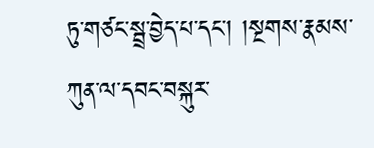ཏུ་གཙང་སྦྲ་བྱེད་པ་དང་། །སྔགས་རྣམས་ཀུན་ལ་དབང་བསྐུར་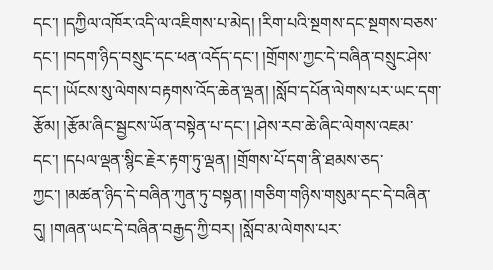དང་། །དཀྱིལ་འཁོར་འདི་ལ་འཇིགས་པ་མེད། །རིག་པའི་སྔགས་དང་སྔགས་བཅས་དང་། །བདག་ཉིད་བསྲུང་དང་ཕན་འདོད་དང་། །གྲོགས་ཀྱང་དེ་བཞིན་བསྲུང་ཤེས་དང་། །ཡོངས་སུ་ལེགས་བརྟགས་འོད་ཆེན་ལྡན། །སློབ་དཔོན་ལེགས་པར་ཡང་དག་རྩོམ། །རྩོམ་ཞིང་སྦྱངས་ཡོན་བསྟེན་པ་དང་། །ཤེས་རབ་ཆེ་ཞིང་ལེགས་འཇམ་དང་། །དཔལ་ལྡན་སྙིང་རྗེར་རྟག་ཏུ་ལྡན། །གྲོགས་པོ་དག་ནི་ཐམས་ཅད་ཀྱང་། །མཚན་ཉིད་དེ་བཞིན་ཀུན་ཏུ་བསྟན། །གཅིག་གཉིས་གསུམ་དང་དེ་བཞིན་དུ། །གཞན་ཡང་དེ་བཞིན་བརྒྱད་ཀྱི་བར། །སློབ་མ་ལེགས་པར་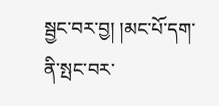སྦྱང་བར་བྱ། །མང་པོ་དག་ནི་སྤང་བར་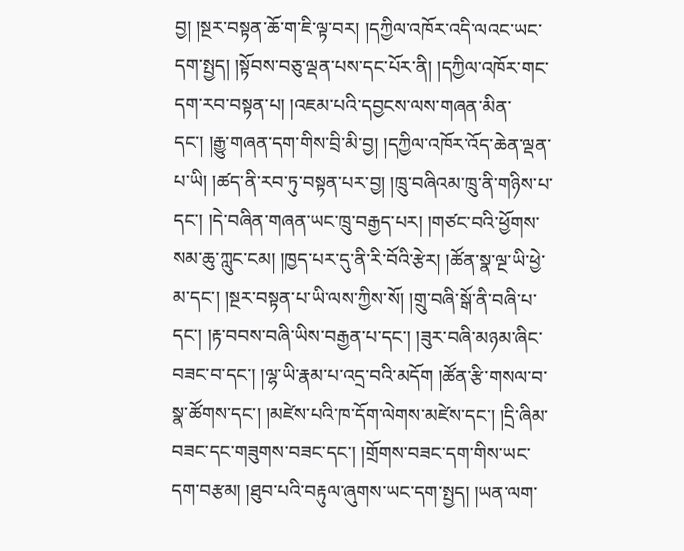བྱ། །སྔར་བསྟན་ཆོ་ག་ཇི་ལྟ་བར། །དཀྱིལ་འཁོར་འདི་ལའང་ཡང་དག་སྤྱད། །སྟོབས་བཅུ་ལྡན་པས་དང་པོར་ནི། །དཀྱིལ་འཁོར་གང་དག་རབ་བསྟན་པ། །འཇམ་པའི་དབྱངས་ལས་གཞན་མིན་དང་། །རྒྱུ་གཞན་དག་གིས་བྲི་མི་བྱ། །དཀྱིལ་འཁོར་འོད་ཆེན་ལྡན་པ་ཡི། །ཚད་ནི་རབ་ཏུ་བསྟན་པར་བྱ། །ཁྲུ་བཞིའམ་ཁྲུ་ནི་གཉིས་པ་དང་། །དེ་བཞིན་གཞན་ཡང་ཁྲུ་བརྒྱད་པར། །གཙང་བའི་ཕྱོགས་སམ་ཆུ་ཀླུང་ངམ། །ཁྱད་པར་དུ་ནི་རི་བོའི་རྩེར། །ཚོན་སྣ་ལྔ་ཡི་ཕྱེ་མ་དང་། །སྔར་བསྟན་པ་ཡི་ལས་ཀྱིས་སོ། །གྲུ་བཞི་སྒོ་ནི་བཞི་པ་དང་། །རྟ་བབས་བཞི་ཡིས་བརྒྱན་པ་དང་། །ཟུར་བཞི་མཉམ་ཞིང་བཟང་བ་དང་། །ལྷ་ཡི་རྣམ་པ་འདྲ་བའི་མདོག །ཚོན་རྩི་གསལ་བ་སྣ་ཚོགས་དང་། །མཛེས་པའི་ཁ་དོག་ལེགས་མཛེས་དང་། །དྲི་ཞིམ་བཟང་དང་གཟུགས་བཟང་དང་། །གྲོགས་བཟང་དག་གིས་ཡང་དག་བརྩམ། །ཐུབ་པའི་བརྟུལ་ཞུགས་ཡང་དག་སྤྱད། །ཡན་ལག་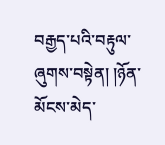བརྒྱད་པའི་བརྟུལ་ཞུགས་བསྟེན། །ཉོན་མོངས་མེད་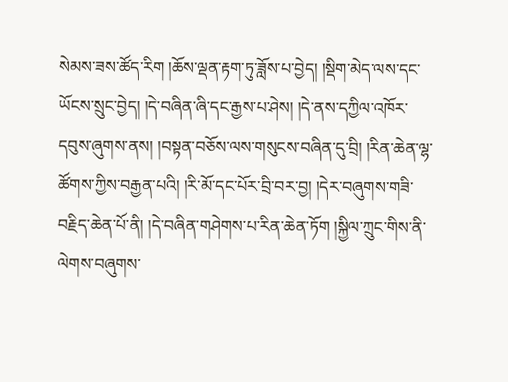སེམས་ཟས་ཚོད་རིག །ཆོས་ལྡན་རྟག་ཏུ་ཟློས་པ་བྱེད། །སྡིག་མེད་ལས་དང་ཡོངས་སྲུང་བྱེད། །དེ་བཞིན་ཞི་དང་རྒྱས་པ་ཤེས། །དེ་ནས་དཀྱིལ་འཁོར་དབུས་ཞུགས་ནས། །བསྟན་བཅོས་ལས་གསུངས་བཞིན་དུ་བྲི། །རིན་ཆེན་ལྷ་ཚོགས་ཀྱིས་བརྒྱན་པའི། །རི་མོ་དང་པོར་བྲི་བར་བྱ། །དེར་བཞུགས་གཟི་བརྗིད་ཆེན་པོ་ནི། །དེ་བཞིན་གཤེགས་པ་རིན་ཆེན་ཏོག །སྐྱིལ་ཀྲུང་གིས་ནི་ལེགས་བཞུགས་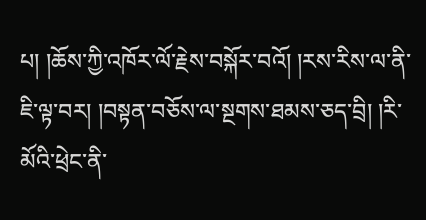པ། །ཆོས་ཀྱི་འཁོར་ལོ་རྗེས་བསྐོར་བའོ། །རས་རིས་ལ་ནི་ཇི་ལྟ་བར། །བསྟན་བཅོས་ལ་སྔགས་ཐམས་ཅད་བྲི། །རི་མོའི་ཕྲེང་ནི་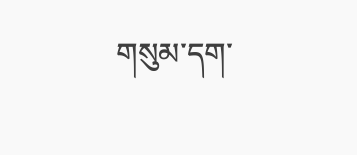གསུམ་དག་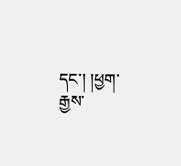དང་། །ཕྱག་རྒྱས་